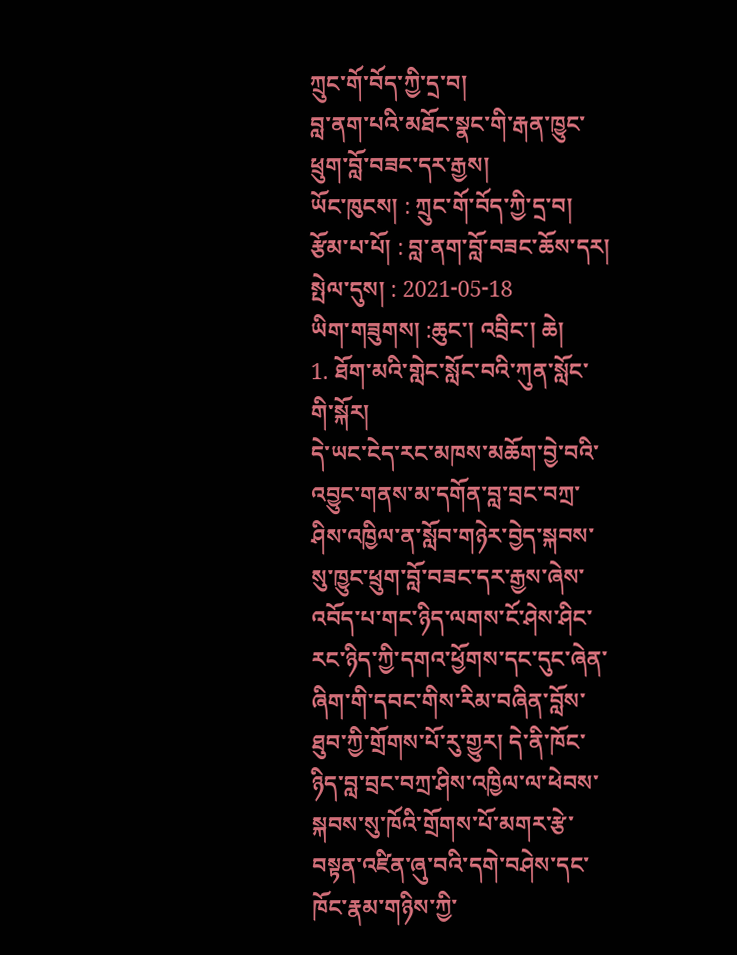ཀྲུང་གོ་བོད་ཀྱི་དྲ་བ།
བླ་ནག་པའི་མཐོང་སྣང་གི་རྒན་ཁྱུང་ཕྲུག་བློ་བཟང་དར་རྒྱས།
ཡོང་ཁུངས། : ཀྲུང་གོ་བོད་ཀྱི་དྲ་བ།   རྩོམ་པ་པོ། : བླ་ནག་བློ་བཟང་ཆོས་དར།   སྤེལ་དུས། : 2021-05-18
ཡིག་གཟུགས། :ཆུང་། འབྲིང་། ཆེ།
1. ཐོག་མའི་གླེང་སློང་བའི་ཀུན་སློང་གི་སྐོར།
དེ་ཡང་ངེད་རང་མཁས་མཆོག་བྱེ་བའི་འབྱུང་གནས་མ་དགོན་བླ་བྲང་བཀྲ་ཤིས་འཁྱིལ་ན་སློབ་གཉེར་བྱེད་སྐབས་སུ་ཁྱུང་ཕྲུག་བློ་བཟང་དར་རྒྱས་ཞེས་འབོད་པ་གང་ཉིད་ལགས་ངོ་ཤེས་ཤིང་རང་ཉིད་ཀྱི་དགའ་ཕྱོགས་དང་དུང་ཞེན་ཞིག་གི་དབང་གིས་རིམ་བཞིན་བློས་ཐུབ་ཀྱི་གྲོགས་པོ་རུ་གྱུར། དེ་ནི་ཁོང་ཉིད་བླ་བྲང་བཀྲ་ཤིས་འཁྱིལ་ལ་ཕེབས་སྐབས་སུ་ཁོའི་གྲོགས་པོ་མགར་རྩེ་བསྟན་འཛིན་ཞུ་བའི་དགེ་བཤེས་དང་ཁོང་རྣམ་གཉིས་ཀྱི་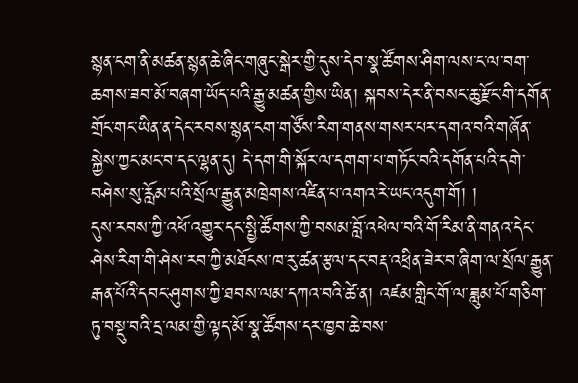སྙན་ངག་ནི་མཚན་སྙན་ཆེ་ཞིང་གཞུང་སྒེར་གྱི་དུས་དེབ་སྣ་ཚོགས་ཤིག་ལས་ང་ལ་བག་ཆགས་ཟབ་མོ་བཞག་ཡོད་པའི་རྒྱུ་མཚན་གྱིས་ཡིན། སྐབས་དེར་ནི་བསང་ཆུ་རྫོང་གི་དགོན་གྲོང་གང་ཡིན་ན་དེང་རབས་སྙན་ངག་གཙོས་རིག་གནས་གསར་པར་དགའ་བའི་གཞོན་སྐྱེས་ཀྱང་མང་བ་དང་ལྷན་དུ། དེ་དག་གི་སྐོར་ལ་དགག་པ་གཏོང་བའི་དགོན་པའི་དགེ་བཤེས་སུ་རློམ་པའི་སྲོལ་རྒྱུན་མཁྲེགས་འཛིན་པ་འགའ་རེ་ཡང་འདུག་གོ། །
དུས་རབས་ཀྱི་འཕོ་འགྱུར་དང་སྤྱི་ཚོགས་ཀྱི་བསམ་བློ་འཕེལ་བའི་གོ་རིམ་ནི་གནའ་དེང་ཤེས་རིག་གི་ཤེས་རབ་ཀྱི་མཐོངས་ཁ་རུ་ཚན་རྩལ་དང་བརྡ་འཕྲིན་ཟེར་བ་ཞིག་ལ་སྲོལ་རྒྱུན་རྒན་པོའི་དབང་ཤུགས་ཀྱི་ཐབས་ལམ་དཀའ་བའི་ཚེ་ན། འཛམ་གླིང་གོ་ལ་ཟླུམ་པོ་གཅིག་ཏུ་བསྡུ་བའི་དྲ་ལམ་གྱི་ལྟད་མོ་སྣ་ཚོགས་དར་ཁྱབ་ཆེ་བས་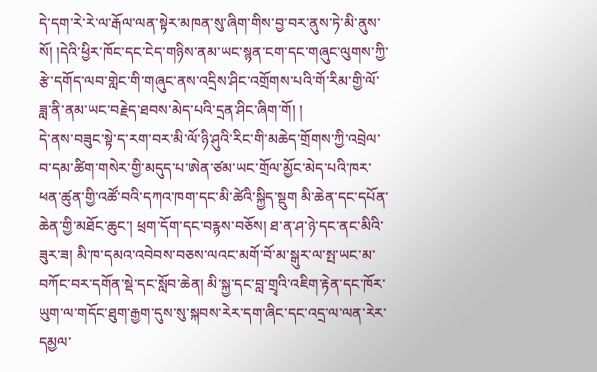དེ་དག་རེ་རེ་ལ་རྒོལ་ལན་སྟེར་མཁན་སུ་ཞིག་གིས་བྱ་བར་ནུས་ཏེ་མི་ནུས་སོ། །དེའི་ཕྱིར་ཁོང་དང་ངེད་གཉིས་ནམ་ཡང་སྙན་ངག་དང་གཞུང་ལུགས་ཀྱི་རྩེ་དགོད་ལབ་གླེང་གི་གཞུང་ནས་འདྲིས་ཤིང་འགྲོགས་པའི་གོ་རིམ་གྱི་ལོ་ཟླ་ནི་ནམ་ཡང་བརྗེད་ཐབས་མེད་པའི་དྲན་ཤིང་ཞིག་གོ། །
དེ་ནས་བཟུང་སྟེ་ད་རག་བར་མི་ལོ་ཉི་ཤུའི་རིང་གི་མཆེད་གྲོགས་ཀྱི་འབྲེལ་བ་དམ་ཚིག་གསེར་གྱི་མདུད་པ་ཨེན་ཙམ་ཡང་གྲོལ་མྱོང་མེད་པའི་ཁར་ཕན་ཚུན་གྱི་འཚོ་བའི་དཀའ་ཁག་དང་མི་ཚེའི་སྐྱིད་སྡུག མི་ཆེན་དང་དཔོན་ཆེན་གྱི་མཐོང་ཆུང་། ཕྲག་དོག་དང་བརྙས་བཅོས། ཐ་ན་ཤ་ཉེ་དང་ནང་མིའི་ཟུར་ཟ། མི་ཁ་དམའ་འབེབས་བཅས་ལའང་མགོ་བོ་མ་སྒུར་ལ་སྤ་ཡང་མ་བཀོང་བར་དགོན་སྡེ་དང་སློབ་ཆེན། མི་སྐྱ་དང་བླ་གྲྭའི་འཇིག་རྟེན་དང་ཁོར་ཡུག་ལ་གདོང་ཐུག་རྒྱག་དུས་སུ་སྐབས་རེར་དག་ཞིང་དང་འདྲ་ལ་ལན་རེར་དམྱལ་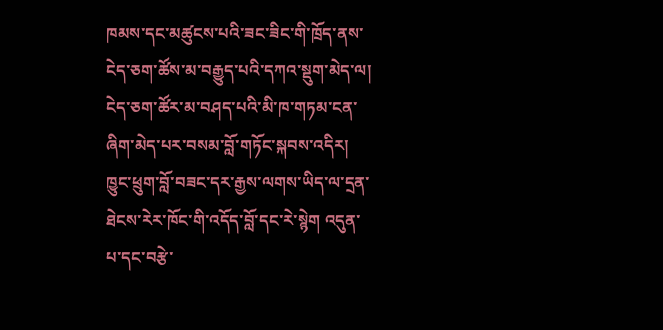ཁམས་དང་མཚུངས་པའི་ཟང་ཟིང་གི་ཁྲོད་ནས་ངེད་ཅག་ཚོས་མ་བརྒྱུད་པའི་དཀའ་སྡུག་མེད་ལ། ངེད་ཅག་ཚོར་མ་བཤད་པའི་མི་ཁ་གཏམ་ངན་ཞིག་མེད་པར་བསམ་བློ་གཏོང་སྐབས་འདིར། ཁྱུང་ཕྲུག་བློ་བཟང་དར་རྒྱས་ལགས་ཡིད་ལ་དྲན་ཐེངས་རེར་ཁོང་གི་འདོད་བློ་དང་རེ་སྙེག འདུན་པ་དང་བརྩེ་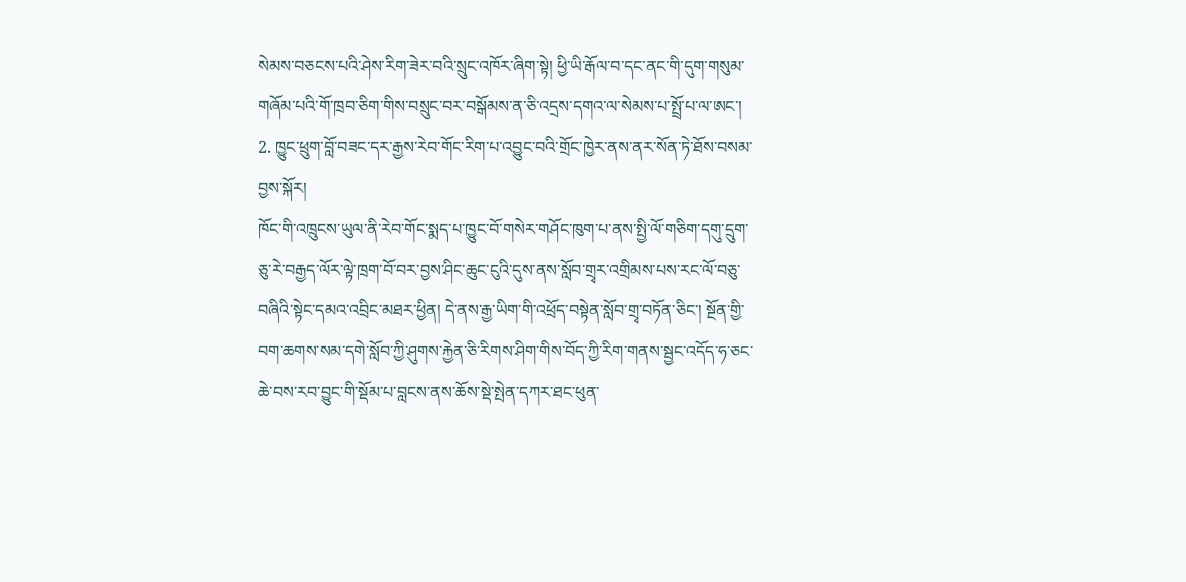སེམས་བཅངས་པའི་ཤེས་རིག་ཟེར་བའི་སྲུང་འཁོར་ཞིག་སྟེ། ཕྱི་ཡི་རྒོལ་བ་དང་ནང་གི་དུག་གསུམ་གཞོམ་པའི་གོ་ཁྲབ་ཅིག་གིས་བསྲུང་བར་བསྒོམས་ན་ཅི་འདྲས་དགའ་ལ་སེམས་པ་སྤྲོ་པ་ལ་ཨང་།
2. ཁྱུང་ཕྲུག་བློ་བཟང་དར་རྒྱས་རེབ་གོང་རིག་པ་འབྱུང་བའི་གྲོང་ཁྱེར་ནས་ནར་སོན་ཏེ་ཐོས་བསམ་བྱས་སྐོར།
ཁོང་གི་འཁྲུངས་ཡུལ་ནི་རེབ་གོང་སྨད་པ་ཁྱུང་བོ་གསེར་གཤོང་ཁུག་པ་ནས་སྤྱི་ལོ་གཅིག་དགུ་དྲུག་ཅུ་རེ་བརྒྱད་ལོར་ལྟེ་ཁྲག་བོ་བར་བྱས་ཤིང་ཆུང་ངུའི་དུས་ནས་སློབ་གྲྭར་འགྲིམས་པས་རང་ལོ་བཅུ་བཞིའི་སྟེང་དམའ་འབྲིང་མཐར་ཕྱིན། དེ་ནས་རྒྱ་ཡིག་གི་འཕྲོད་བསྟེན་སློབ་གྲྭ་བཏོན་ཅིང་། སྔོན་གྱི་བག་ཆགས་སམ་དགེ་སློབ་ཀྱི་ཤུགས་རྐྱེན་ཅི་རིགས་ཤིག་གིས་བོད་ཀྱི་རིག་གནས་སྦྱང་འདོད་ཧ་ཅང་ཆེ་བས་རབ་བྱུང་གི་སྡོམ་པ་བླངས་ནས་ཆོས་སྡེ་སྤེན་དཀར་ཐང་ཕུན་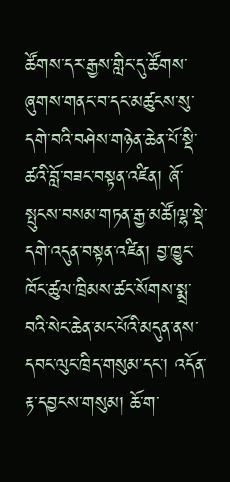ཚོགས་དར་རྒྱས་གླིང་དུ་ཚོགས་ཞུགས་གནང་བ་དང་མཚུངས་སུ་དགེ་བའི་བཤེས་གཉེན་ཆེན་པོ་སྡི་ཚའི་བློ་བཟང་བསྟན་འཛིན། ཞོ་སྤུངས་བསམ་གཏན་རྒྱ་མཚོ།ལྷ་སྡེ་དགེ་འདུན་བསྟན་འཛིན། བྱ་ཁྱུང་ཁོང་ཚུལ་ཁྲིམས་ཚང་སོགས་སྨྲ་བའི་སེང་ཆེན་མང་པོའི་མདུན་ནས་དབང་ལུང་ཁྲིད་གསུམ་དང་། འདོན་རྟ་དབྱངས་གསུམ། ཆོ་ག་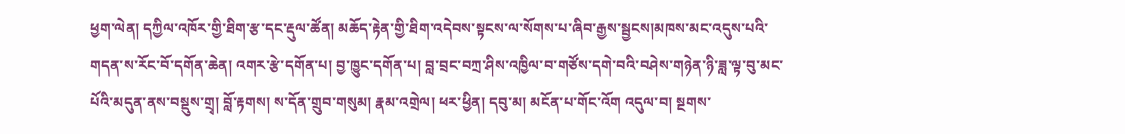ཕྱག་ལེན། དཀྱིལ་འཁོར་གྱི་ཐིག་རྩ་དང་རྡུལ་ཚོན། མཆོད་རྟེན་གྱི་ཐིག་འདེབས་སྟངས་ལ་སོགས་པ་ཞིབ་རྒྱས་སྦྱངས།མཁས་མང་འདུས་པའི་གདན་ས་རོང་བོ་དགོན་ཆེན། འགར་རྩེ་དགོན་པ། བྱ་ཁྱུང་དགོན་པ། བླ་བྲང་བཀྲ་ཤིས་འཁྱིལ་བ་གཙོས་དགེ་བའི་བཤེས་གཉེན་ཉི་ཟླ་ལྟ་བུ་མང་པོའི་མདུན་ནས་བསྡུས་གྲྭ། བློ་རྟགས། ས་དོན་གྲུབ་གསུམ། རྣམ་འགྲེལ། ཕར་ཕྱིན། དབུ་མ། མངོན་པ་གོང་འོག འདུལ་བ། སྔགས་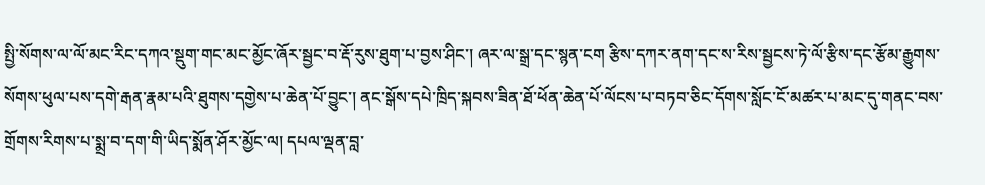སྤྱི་སོགས་ལ་ལོ་མང་རིང་དཀའ་སྡུག་གང་མང་མྱོང་ཞོར་སྦྱང་བ་རྡོ་རུས་ཐུག་པ་བྱས་ཤིང་། ཞར་ལ་སྒྲ་དང་སྙན་ངག རྩིས་དཀར་ནག་དང་ས་རིས་སྦྱངས་ཏེ་ལོ་རྩིས་དང་རྩོམ་རྒྱུགས་སོགས་ཕུལ་པས་དགེ་རྒན་རྣམ་པའི་ཐུགས་དགྱེས་པ་ཆེན་པོ་བྱུང་། ནང་སྒོས་དཔེ་ཁྲིད་སྐབས་ཟིན་ཐོ་ཕོན་ཆེན་པོ་ལོངས་པ་བཏབ་ཅིང་དོགས་སློང་ངོ་མཚར་པ་མང་དུ་གནང་བས་གྲོགས་རིགས་པ་སྨྲ་བ་དག་གི་ཡིད་སྨོན་ཤོར་མྱོང་ལ། དཔལ་ལྡན་བླ་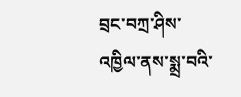བྲང་བཀྲ་ཤིས་འཁྱིལ་ནས་སྨྲ་བའི་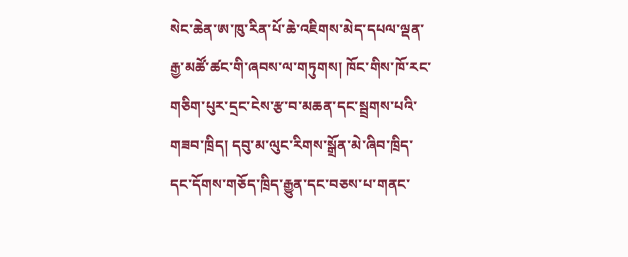སེང་ཆེན་ཨ་ཁུ་རིན་པོ་ཆེ་འཇིགས་མེད་དཔལ་ལྡན་རྒྱ་མཚོ་ཚང་གི་ཞབས་ལ་གཏུགས། ཁོང་གིས་ཁོ་རང་གཅིག་པུར་དྲང་ངེས་རྩ་བ་མཆན་དང་སྦྲགས་པའི་གཟབ་ཁྲིད། དབུ་མ་ལུང་རིགས་སྒྲོན་མེ་ཞིབ་ཁྲིད་དང་དོགས་གཅོད་ཁྲིད་རྒྱུན་དང་བཅས་པ་གནང་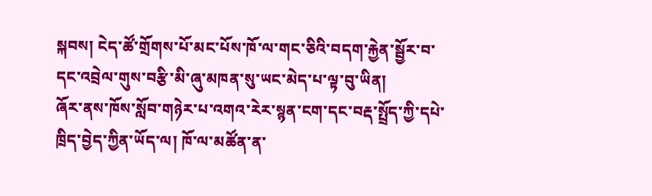སྐབས། ངེད་ཚོ་གྲོགས་པོ་མང་པོས་ཁོ་ལ་གང་ཅིའི་བདག་རྐྱེན་སྦྱོར་བ་དང་འབྲེལ་གུས་བརྩི་མི་ཞུ་མཁན་སུ་ཡང་མེད་པ་ལྟ་བུ་ཡིན།
ཞོར་ནས་ཁོས་སློབ་གཉེར་པ་འགའ་རེར་སྙན་ངག་དང་བརྡ་སྤྲོད་ཀྱི་དཔེ་ཁྲིད་བྱེད་ཀྱིན་ཡོད་ལ། ཁོ་ལ་མཚོན་ན་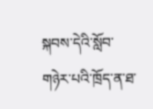སྐབས་དེའི་སློབ་གཉེར་པའི་ཁྲོད་ན་ཐ་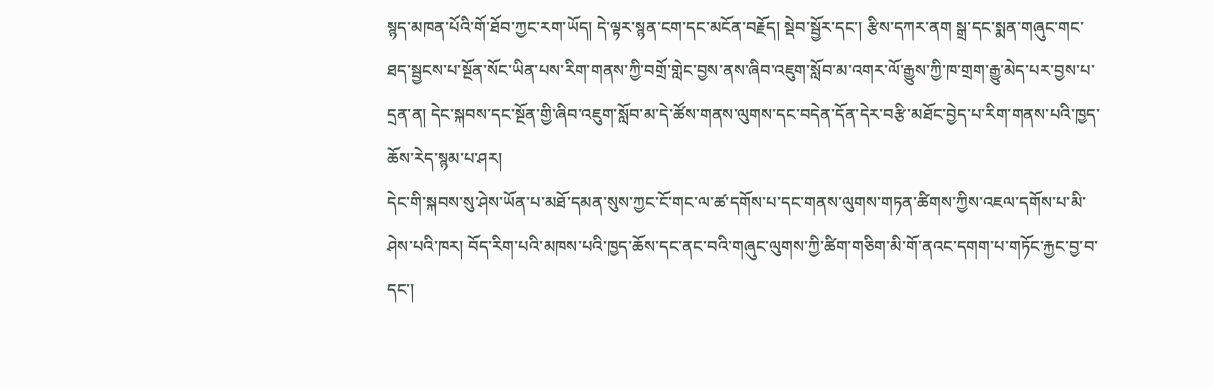སྙད་མཁན་པོའི་གོ་ཐོབ་ཀྱང་རག་ཡོད། དེ་ལྟར་སྙན་ངག་དང་མངོན་བརྗོད། སྡེབ་སྦྱོར་དང་། རྩིས་དཀར་ནག སྒྲ་དང་སྨན་གཞུང་གང་ཐད་སྦྱངས་པ་སྔོན་སོང་ཡིན་པས་རིག་གནས་ཀྱི་བགྲོ་གླེང་བྱས་ནས་ཞིབ་འཇུག་སློབ་མ་འགར་ལོ་རྒྱུས་ཀྱི་ཁ་གྲག་རྒྱུ་མེད་པར་བྱས་པ་དྲན་ན། དེང་སྐབས་དང་སྔོན་གྱི་ཞིབ་འཇུག་སློབ་མ་དེ་ཚོས་གནས་ལུགས་དང་བདེན་དོན་དེར་བརྩི་མཐོང་བྱེད་པ་རིག་གནས་པའི་ཁྱད་ཆོས་རེད་སྙམ་པ་ཤར།
དེང་གི་སྐབས་སུ་ཤེས་ཡོན་པ་མཐོ་དམན་སུས་ཀྱང་ངོ་གང་ལ་ཚ་དགོས་པ་དང་གནས་ལུགས་གཏན་ཚིགས་ཀྱིས་འཇལ་དགོས་པ་མི་ཤེས་པའི་ཁར། བོད་རིག་པའི་མཁས་པའི་ཁྱད་ཆོས་དང་ནང་བའི་གཞུང་ལུགས་ཀྱི་ཚིག་གཅིག་མི་གོ་ནའང་དགག་པ་གཏོང་རྐྱང་བྱ་བ་དང་།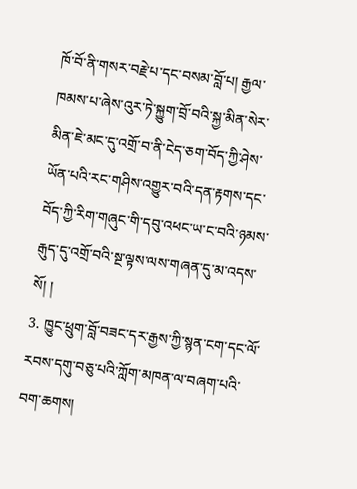ཁོ་བོ་ནི་གསར་བརྗེ་པ་དང་བསམ་བློ་པ། རྒྱལ་ཁམས་པ་ཞེས་འུར་ཏེ་སྐྱུག་བྲོ་བའི་སྐྱ་མིན་སེར་མིན་ཇེ་མང་དུ་འགྲོ་བ་ནི་ངེད་ཅག་བོད་ཀྱི་ཤེས་ཡོན་པའི་རང་གཤིས་འགྱུར་བའི་དན་རྟགས་དང་བོད་ཀྱི་རིག་གཞུང་གི་དབུ་འཕང་ཡ་ང་བའི་ཉམས་རྒུད་དུ་འགྲོ་བའི་སྔ་ལྟས་ལས་གཞན་དུ་མ་འདས་སོ། །
3. ཁྱུང་ཕྲུག་བློ་བཟང་དར་རྒྱས་ཀྱི་སྙན་ངག་དང་ལོ་རབས་དགུ་བཅུ་པའི་ཀློག་མཁན་ལ་བཞག་པའི་བག་ཆགས།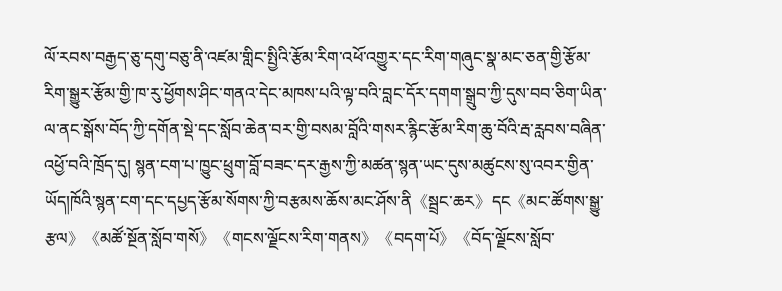ལོ་རབས་བརྒྱད་ཅུ་དགུ་བཅུ་ནི་འཛམ་གླིང་སྤྱིའི་རྩོམ་རིག་འཕོ་འགྱུར་དང་རིག་གཞུང་སྣ་མང་ཅན་གྱི་རྩོམ་རིག་སྒྱུར་རྩོམ་གྱི་ཁ་རུ་ཕྱོགས་ཤིང་གནའ་དེང་མཁས་པའི་ལྟ་བའི་བླང་དོར་དགག་སྒྲུབ་ཀྱི་དུས་བབ་ཅིག་ཡིན་ལ་ནང་སྒོས་བོད་ཀྱི་དགོན་སྡེ་དང་སློབ་ཆེན་བར་གྱི་བསམ་བློའི་གསར་རྙིང་རྩོམ་རིག་ཆུ་བོའི་རྦ་རླབས་བཞིན་འཕྱོ་བའི་ཁྲོད་དུ། སྙན་ངག་པ་ཁྱུང་ཕྲུག་བློ་བཟང་དར་རྒྱས་ཀྱི་མཚན་སྙན་ཡང་དུས་མཚུངས་སུ་འབར་གྱིན་ཡོད།ཁོའི་སྙན་ངག་དང་དཔྱད་རྩོམ་སོགས་ཀྱི་བརྩམས་ཆོས་མང་ཤོས་ནི《སྦྲང་ཆར》དང《མང་ཚོགས་སྒྱུ་རྩལ》《མཚོ་སྔོན་སློབ་གསོ》《གངས་ལྗོངས་རིག་གནས》《བདག་པོ》《བོད་ལྗོངས་སློབ་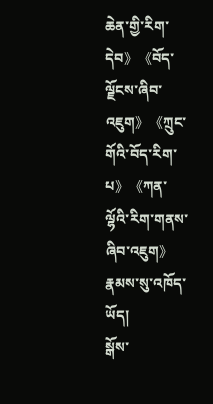ཆེན་གྱི་རིག་དེབ》《བོད་ལྗོངས་ཞིབ་འཇུག》《ཀྲུང་གོའི་བོད་རིག་པ》《ཀན་ལྷོའི་རིག་གནས་ཞིབ་འཇུག》རྣམས་སུ་འཁོད་ཡོད།
སྒོས་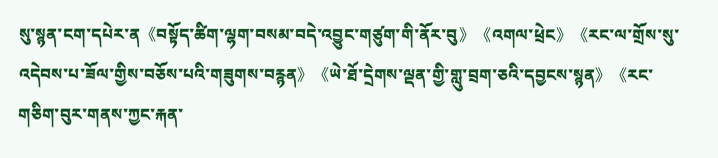སུ་སྙན་ངག་དཔེར་ན《བསྟོད་ཚིག་ལྷག་བསམ་བདེ་འབྱུང་གཙུག་གི་ནོར་བུ》《འགལ་ཕྲེང》《རང་ལ་གྲོས་སུ་འདེབས་པ་ཟོལ་གྱིས་བཅོས་པའི་གཟུགས་བརྙན》《ཡེ་ཐོ་དྲེགས་ལྡན་གྱི་གླུ་བྲག་ཅའི་དབྱངས་སྙན》《རང་གཅིག་བུར་གནས་ཀྱང་རྐན་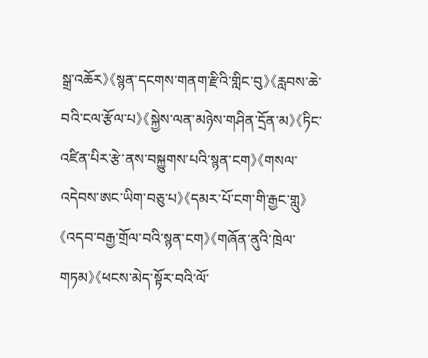སྒྲ་འཆོར》《སྙན་དངགས་གནག་རྫིའི་གླིང་བུ》《རླབས་ཆེ་བའི་ངལ་རྩོལ་པ》《སྐྱེས་ལན་མཉེས་གཤིན་དྲོན་མ》《ཏིང་འཛིན་པིར་རྩེ་ནས་བསྐྱུགས་པའི་སྙན་ངག》《གསལ་འདེབས་ཨང་ཡིག་བཅུ་པ》《དམར་པོ་ངག་གི་རྒྱང་གླུ》《འདབ་བརྒྱ་གྲོལ་བའི་སྙན་ངག》《གཞོན་ནུའི་ཁྲེལ་གཏམ》《ཕངས་མེད་སྟོར་བའི་ལོ་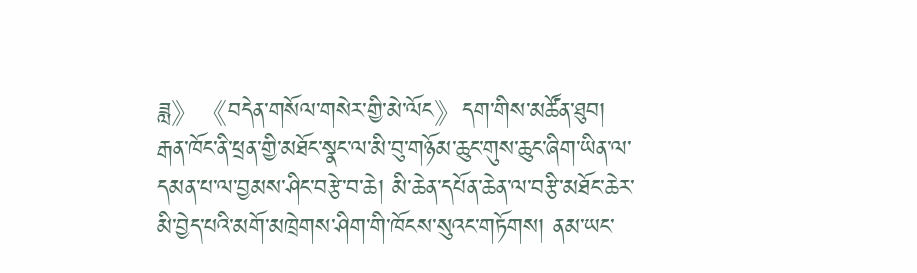ཟླ》《བདེན་གསོལ་གསེར་གྱི་མེ་ལོང》དག་གིས་མཚོན་ཐུབ།
རྒན་ཁོང་ནི་ཕྲན་གྱི་མཐོང་སྣང་ལ་མི་བུ་གཉོམ་ཆུང་གུས་ཆུང་ཞིག་ཡིན་ལ་དམན་པ་ལ་བྱམས་ཤིང་བརྩེ་བ་ཆེ། མི་ཆེན་དཔོན་ཆེན་ལ་བརྩི་མཐོང་ཆེར་མི་བྱེད་པའི་མགོ་མཁྲེགས་ཤིག་གི་ཁོངས་སུའང་གཏོགས། ནམ་ཡང་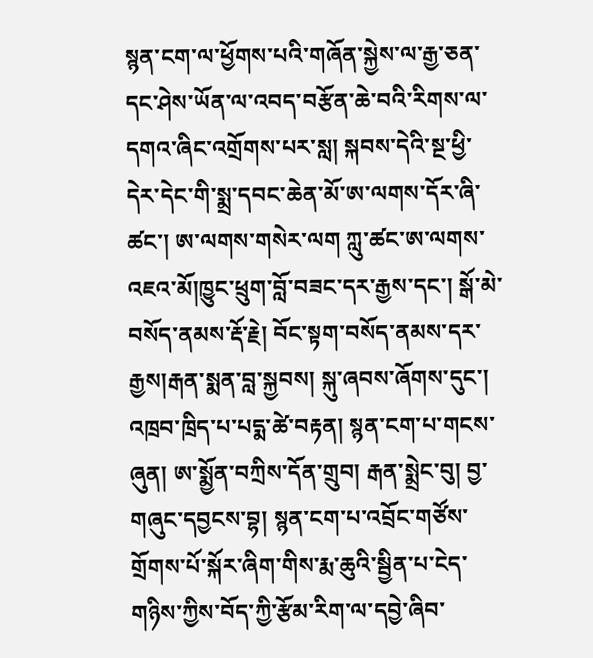སྙན་ངག་ལ་ཕྱོགས་པའི་གཞོན་སྐྱེས་ལ་རྒྱ་ཅན་དང་ཤེས་ཡོན་ལ་འབད་བརྩོན་ཆེ་བའི་རིགས་ལ་དགའ་ཞིང་འགྲོགས་པར་སླ། སྐབས་དེའི་སྔ་ཕྱི་དེར་དེང་གི་སྨྲ་དབང་ཆེན་མོ་ཨ་ལགས་དོར་ཞི་ཚང་། ཨ་ལགས་གསེར་ལག ཀླུ་ཚང་ཨ་ལགས་འཇའ་མོ།ཁྱུང་ཕྲུག་བློ་བཟང་དར་རྒྱས་དང་། སྒོ་མེ་བསོད་ནམས་རྡོ་རྗེ། བོང་སྟག་བསོད་ནམས་དར་རྒྱས།རྒན་སྨན་བླ་སྐྱབས། སྐུ་ཞབས་ཞོགས་དུང་། འཁྲབ་ཁྲིད་པ་པདྨ་ཚེ་བརྟན། སྙན་ངག་པ་གངས་ཞུན། ཨ་སྨྱོན་བཀྲིས་དོན་གྲུབ། རྒན་སྨྲེང་བུ། བྱ་གཞུང་དབྱངས་བྷ། སྙན་ངག་པ་འབྲོང་གཙོས་གྲོགས་པོ་སྐོར་ཞིག་གིས་རྨ་ཆུའི་སྦྱིན་པ་ངེད་གཉིས་ཀྱིས་བོད་ཀྱི་རྩོམ་རིག་ལ་དབྱེ་ཞིབ་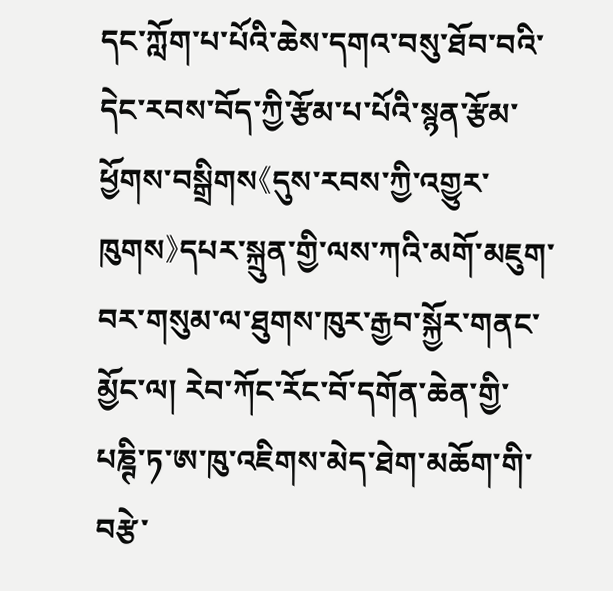དང་ཀློག་པ་པོའི་ཆེས་དགའ་བསུ་ཐོབ་བའི་དེང་རབས་བོད་ཀྱི་རྩོམ་པ་པོའི་སྙན་རྩོམ་ཕྱོགས་བསྒྲིགས《དུས་རབས་ཀྱི་འགྱུར་ཁུགས》དཔར་སྐྲུན་གྱི་ལས་ཀའི་མགོ་མཇུག་བར་གསུམ་ལ་ཐུགས་ཁུར་རྒྱབ་སྐྱོར་གནང་མྱོང་ལ། རེབ་ཀོང་རོང་བོ་དགོན་ཆེན་གྱི་པཎྚི་ཏ་ཨ་ཁུ་འཇིགས་མེད་ཐེག་མཆོག་གི་བརྩེ་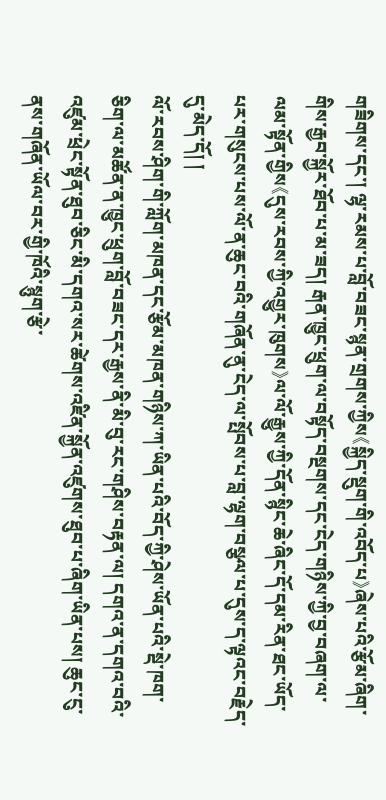གཟིགས་དང་། ལྷ་རམས་པ་བློ་བཟང་སྙན་གྲགས་ཀྱིས《སྐྱིད་སྡུག་གི་འབོད་པ》ཞེས་པའི་རྩོམ་ཞིག་གིས་རྒྱབ་སྐྱོར་ཐོབ་པ་མ་ཟད། རྒན་ཁྱུང་ཕྲུག་ལ་བསྟོད་བསྔགས་དང་ངེད་གཉིས་ཀྱི་བྱ་བཞག་ལ་ལམ་སྟོན་གྱིས《དུས་རབས་ཀྱི་འགྱུར་ཁུགས》ལ་ལོ་རྒྱུས་ཀྱི་དོན་སྙིང་ཆེ་ཞིང་དོ་དམ་རིན་ཐང་ཡོད་པར་གསུངས་པས་ལོ་ན་ཆུང་བའི་གཞོན་ནུ་ངེད་ལ་སྤོབས་པ་བླ་ལྷག་བསྩལ་པ་དུས་ད་ལྟའང་བརྗེད་དུ་མེད་དོ། །
ལོ་རབས་ཤིག་གི་ཀློག་མཁན་དང་རྩོམ་མཁན་གཉིས་ཀ་ཡིན་པའི་བོད་ཀྱི་ཤེས་ཡོན་པའི་སྡེ་ཁག་ཅིག་ལ་མཚོན་ན་ཁྱུང་ཕྲུག་བློ་བཟང་དར་རྒྱས་ནི་མི་བུ་རང་གཤིས་བརྟན་ལ། དགའ་ན་དགའ་བའི་འཛུམ་ཕྲེང་སྟོན་ཐུབ་ཅིང་མི་དགའ་སར་ཚེགས་འཛིན་སྐྱོན་འཛུགས་ཐུབ་པ་ཞིག་ཡིན་པས། ཆུང་ངུ་ནས་གཞོན་ཡོལ་བར་གྱི་ཁོའི་སྙུག་རྩེ་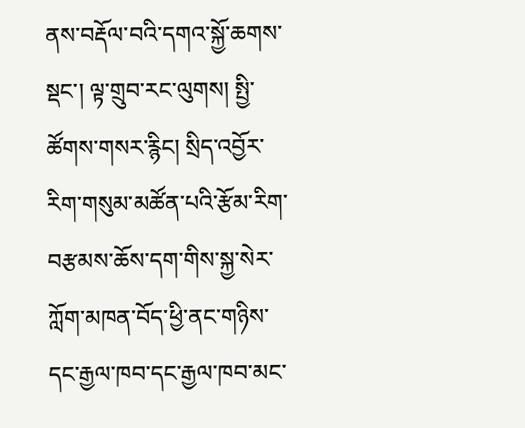ནས་བརྡོལ་བའི་དགའ་སྐྱོ་ཆགས་སྡང་། ལྟ་གྲུབ་རང་ལུགས། སྤྱི་ཚོགས་གསར་རྙིང། སྲིད་འབྱོར་རིག་གསུམ་མཚོན་པའི་རྩོམ་རིག་བརྩམས་ཆོས་དག་གིས་སྐྱ་སེར་ཀློག་མཁན་བོད་ཕྱི་ནང་གཉིས་དང་རྒྱལ་ཁབ་དང་རྒྱལ་ཁབ་མང་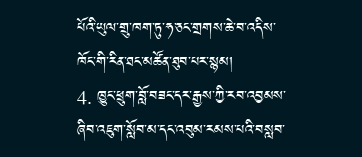པོའི་ཡུལ་གྲུ་ཁག་ཏུ་ཧ་ཅང་གྲགས་ཆེ་བ་འདིས་ཁོང་གི་རིན་ཐང་མཚོན་ཐུབ་པར་སྙམ།
4. ཁྱུང་ཕྲུག་བློ་བཟང་དར་རྒྱས་ཀྱི་རབ་འབྱམས་ཞིབ་འཇུག་སློབ་མ་དང་འབུམ་རམས་པའི་བསླབ་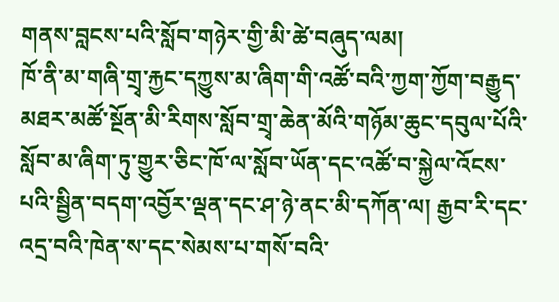གནས་བླངས་པའི་སློབ་གཉེར་གྱི་མི་ཚེ་བཞུད་ལམ།
ཁོ་ནི་མ་གཞི་གྲྭ་རྐྱང་དཀྱུས་མ་ཞིག་གི་འཚོ་བའི་ཀྱག་ཀྱོག་བརྒྱུད་མཐར་མཚོ་སྔོན་མི་རིགས་སློབ་གྲྭ་ཆེན་མོའི་གཉོམ་ཆུང་དབུལ་པོའི་སློབ་མ་ཞིག་ཏུ་གྱུར་ཅིང་ཁོ་ལ་སློབ་ཡོན་དང་འཚོ་བ་སྐྱེལ་འོངས་པའི་སྦྱིན་བདག་འབྱོར་ལྡན་དང་ཤ་ཉེ་ནང་མི་དཀོན་ལ། རྒྱབ་རི་དང་འདྲ་བའི་ཁེན་ས་དང་སེམས་པ་གསོ་བའི་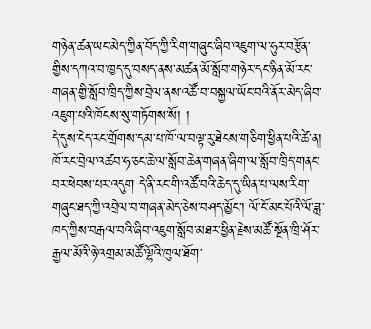གཉེན་ཚན་ཡང་མེད་ཀྱིན་བོད་ཀྱི་རིག་གཞུང་ཞིབ་འཇུག་ལ་ཧུར་བརྩོན་གྱིས་དཀའ་བ་ཁྱད་དུ་བསད་ནས་མཚན་མོ་སློབ་གཉེར་དང་ཉིན་མོ་རང་གཞན་གྱི་སློབ་ཁྲིད་ཀྱིས་བྲེལ་ནས་འཚོ་བ་བསྐྱལ་ཡོང་བའི་ནོར་མེད་ཞིབ་འཇུག་པའི་ཁོངས་སུ་གཏོགས་སོ། །
དེ་དུས་ངེད་རང་གྲོགས་དམ་པ་ཁོ་ལ་བལྟ་རུ་ཐེངས་གཅིག་ཕྱིན་པའི་ཚེ་ན། ཁོ་རང་བྲེལ་འཚབ་ཧ་ཅང་ཆེ་ལ་སློབ་ཆེན་གཞན་ཞིག་ལ་སློབ་ཁྲིད་གནང་བར་ཕེབས་པར་འདུག དེ་ནི་རང་གི་འཚོ་བའི་ཆེད་དུ་ཡིན་པ་ལས་རིག་གཞུང་ཐད་ཀྱི་འབྲེལ་བ་གཞན་མེད་ཅེས་བཤད་མྱོང་། ལོ་ངོ་མང་པོའི་ལོ་ཟླ་ཁད་ཀྱིས་བརྒལ་བའི་ཞིབ་འཇུག་སློབ་མཐར་ཕྱིན་རྗེས་མཚོ་སྔོན་ཁྲི་ཤོར་རྒྱལ་མོའི་ཉེ་འགྲམ་མཚོ་ལྷོའི་ཁུལ་ཐོག་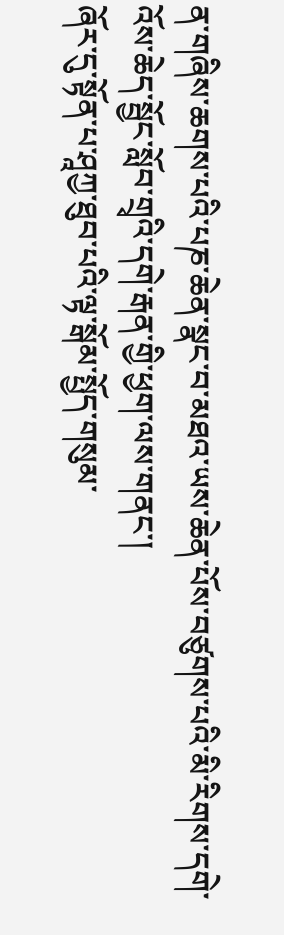ན་གཞིས་ཆགས་པའི་པཎ་ཆེན་སྣང་བ་མཐའ་ཡས་ཆེན་པོས་བཙུགས་པའི་མི་རིགས་དགེ་འོས་ཆེད་སྦྱོང་སློབ་གྲྭའི་དགེ་རྒན་གྱི་ཕྱག་ལས་གནང་།
ཞོར་དུ་སྟོན་པ་ཤཱཀྱ་ཐུབ་པའི་ལྟ་སྒོམ་སྤྱོད་གསུམ་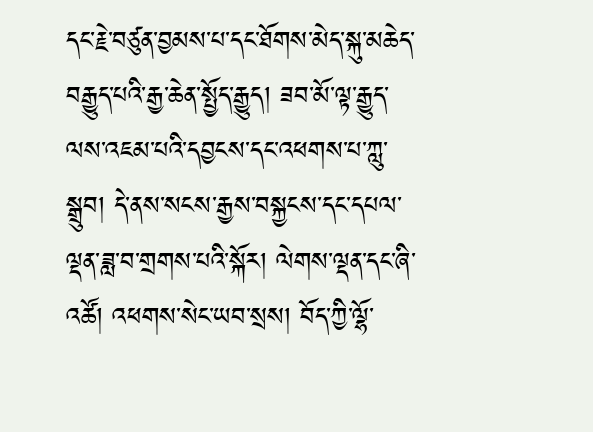དང་རྗེ་བཙུན་བྱམས་པ་དང་ཐོགས་མེད་སྐུ་མཆེད་བརྒྱུད་པའི་རྒྱ་ཆེན་སྤྱོད་རྒྱུད། ཟབ་མོ་ལྟ་རྒྱུད་ལས་འཇམ་པའི་དབྱངས་དང་འཕགས་པ་ཀླུ་སྒྲུབ། དེ་ནས་སངས་རྒྱས་བསྐྱངས་དང་དཔལ་ལྡན་ཟླ་བ་གྲགས་པའི་སྐོར། ལེགས་ལྡན་དང་ཞི་འཚོ། འཕགས་སེང་ཡབ་སྲས། བོད་ཀྱི་ལྷོ་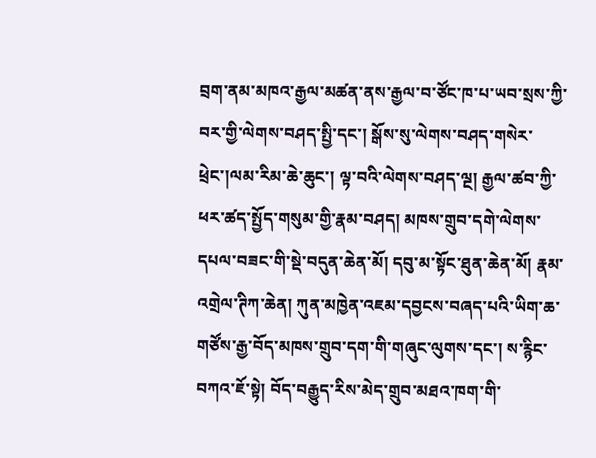བྲག་ནམ་མཁའ་རྒྱལ་མཚན་ནས་རྒྱལ་བ་ཙོང་ཁ་པ་ཡབ་སྲས་ཀྱི་བར་གྱི་ལེགས་བཤད་སྤྱི་དང་། སྒོས་སུ་ལེགས་བཤད་གསེར་ཕྲེང་།ལམ་རིམ་ཆེ་ཆུང་། ལྟ་བའི་ལེགས་བཤད་ལྔ། རྒྱལ་ཚབ་ཀྱི་ཕར་ཚད་སྤྱོད་གསུམ་གྱི་རྣམ་བཤད། མཁས་གྲུབ་དགེ་ལེགས་དཔལ་བཟང་གི་སྡེ་བདུན་ཆེན་མོ། དབུ་མ་སྟོང་ཐུན་ཆེན་མོ། རྣམ་འགྲེལ་ཊིཀ་ཆེན། ཀུན་མཁྱེན་འཇམ་དབྱངས་བཞད་པའི་ཡིག་ཆ་གཙོས་རྒྱ་བོད་མཁས་གྲུབ་དག་གི་གཞུང་ལུགས་དང་། ས་རྙིང་བཀའ་ཇོ་སྟེ། བོད་བརྒྱུད་རིས་མེད་གྲུབ་མཐའ་ཁག་གི་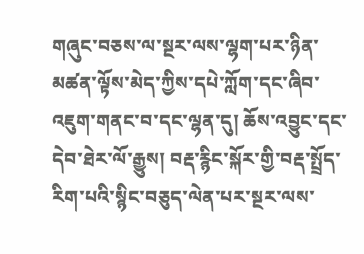གཞུང་བཅས་ལ་སྔར་ལས་ལྷག་པར་ཉིན་མཚན་ལྟོས་མེད་ཀྱིས་དཔེ་ཀློག་དང་ཞིབ་འཇུག་གནང་བ་དང་ལྷན་དུ། ཆོས་འབྱུང་དང་དེབ་ཐེར་ལོ་རྒྱུས། བརྡ་རྙིང་སྐོར་གྱི་བརྡ་སྤྲོད་རིག་པའི་སྙིང་བཅུད་ལེན་པར་སྔར་ལས་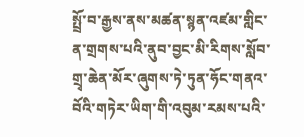སྤྲོ་བ་རྒྱས་ནས་མཚན་སྙན་འཛམ་གླིང་ན་གྲགས་པའི་ནུབ་བྱང་མི་རིགས་སློབ་གྲྭ་ཆེན་མོར་ཞུགས་ཏེ་ཏུན་ཧོང་གནའ་བོའི་གཏེར་ཡིག་གི་འབུམ་རམས་པའི་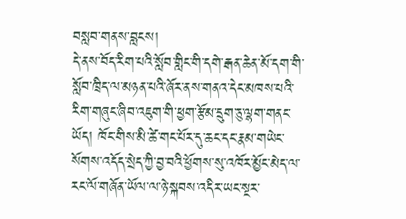བསླབ་གནས་བླངས།
དེ་ནས་བོད་རིག་པའི་སློབ་གླིང་གི་དགེ་རྒན་ཆེན་མོ་དག་གི་སློབ་ཁྲིད་ལ་མཉན་པའི་ཞོར་ནས་གནའ་དེང་མཁས་པའི་རིག་གཞུང་ཞིབ་འཇུག་གི་ཕྱག་རྩོམ་དྲུག་ཅུ་ལྷག་གནང་ཡོད། ཁོང་གིས་མི་ཚེ་གང་པོར་དུ་ཆང་དང་རྣམ་གཡེང་སོགས་འདོད་སྲེད་ཀྱི་བྱ་བའི་ཕྱོགས་སུ་འཁོར་མྱོང་མེད་ལ་རང་ལོ་གཞོན་ཡོལ་ལ་ཉེ་སྐབས་འདིར་ཡང་སྔར་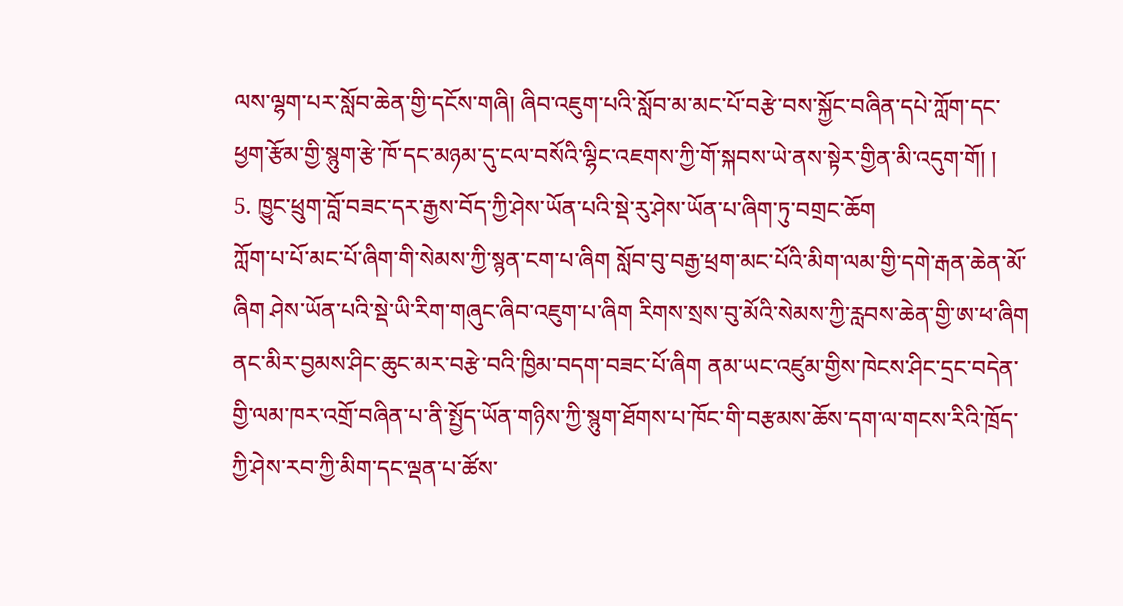ལས་ལྷག་པར་སློབ་ཆེན་གྱི་དངོས་གཞི། ཞིབ་འཇུག་པའི་སློབ་མ་མང་པོ་བརྩེ་བས་སྐྱོང་བཞིན་དཔེ་ཀློག་དང་ཕྱག་རྩོམ་གྱི་སྙུག་རྩེ་ཁོ་དང་མཉམ་དུ་ངལ་བསོའི་ལྷིང་འཇགས་ཀྱི་གོ་སྐབས་ཡེ་ནས་སྟེར་གྱིན་མི་འདུག་གོ། །
5. ཁྱུང་ཕྲུག་བློ་བཟང་དར་རྒྱས་བོད་ཀྱི་ཤེས་ཡོན་པའི་སྡེ་རུ་ཤེས་ཡོན་པ་ཞིག་ཏུ་བགྲང་ཆོག
ཀློག་པ་པོ་མང་པོ་ཞིག་གི་སེམས་ཀྱི་སྙན་ངག་པ་ཞིག སློབ་བུ་བརྒྱ་ཕྲག་མང་པོའི་མིག་ལམ་གྱི་དགེ་རྒན་ཆེན་མོ་ཞིག ཤེས་ཡོན་པའི་སྡེ་ཡི་རིག་གཞུང་ཞིབ་འཇུག་པ་ཞིག རིགས་སྲས་བུ་མོའི་སེམས་ཀྱི་རླབས་ཆེན་གྱི་ཨ་ཕ་ཞིག ནང་མིར་བྱམས་ཤིང་ཆུང་མར་བརྩེ་བའི་ཁྱིམ་བདག་བཟང་པོ་ཞིག ནམ་ཡང་འཛུམ་གྱིས་ཁེངས་ཤིང་དྲང་བདེན་གྱི་ལམ་ཁར་འགྲོ་བཞིན་པ་ནི་སྤྱོད་ཡོན་གཉིས་ཀྱི་སྙུག་ཐོགས་པ་ཁོང་གི་བརྩམས་ཆོས་དག་ལ་གངས་རིའི་ཁྲོད་ཀྱི་ཤེས་རབ་ཀྱི་མིག་དང་ལྡན་པ་ཚོས་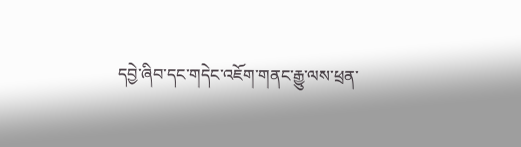དབྱེ་ཞིབ་དང་གདེང་འཇོག་གནང་རྒྱུ་ལས་ཕྲན་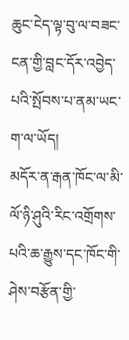ཆུང་ངེད་ལྟ་བུ་ལ་བཟང་ངན་གྱི་བླང་དོར་འབྱེད་པའི་སྤོབས་པ་ནམ་ཡང་ག་ལ་ཡོད།
མདོར་ན་རྒན་ཁོང་ལ་མི་ལོ་ཉི་ཤུའི་རིང་འགྲོགས་པའི་ཆ་རྒྱུས་དང་ཁོང་གི་ཤེས་བརྩོན་གྱི་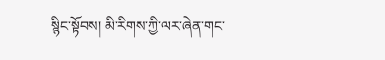སྙིང་སྟོབས། མི་རིགས་ཀྱི་ལར་ཞེན་གང་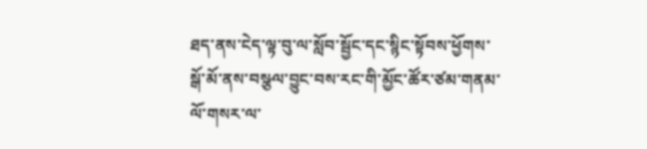ཐད་ནས་ངེད་ལྟ་བུ་ལ་སློབ་སྦྱོང་དང་སྙིང་སྟོབས་ཕྱོགས་སྒོ་མོ་ནས་བསྩལ་བྱུང་བས་རང་གི་མྱོང་ཚོར་ཙམ་གནམ་ལོ་གསར་ལ་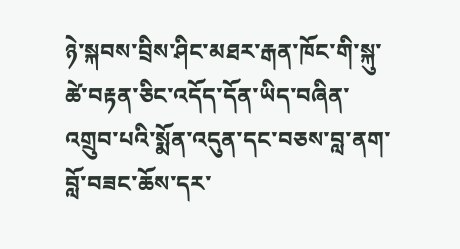ཉེ་སྐབས་བྲིས་ཤིང་མཐར་རྒན་ཁོང་གི་སྐུ་ཚེ་བརྟན་ཅིང་འདོད་དོན་ཡིད་བཞིན་འགྲུབ་པའི་སྨོན་འདུན་དང་བཅས་བླ་ནག་བློ་བཟང་ཆོས་དར་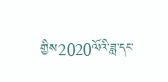གྱིས2020ལོའི་ཟླ་དང་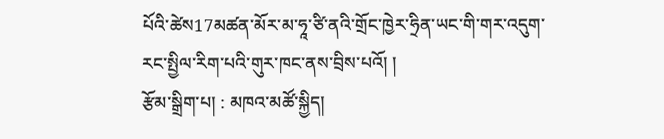པོའི་ཚེས17མཚན་མོར་མ་ཧཱ་ཙི་ནའི་གྲོང་ཁྱེར་ཧྲིན་ཡང་གི་གར་འདུག་རང་སྤྱིལ་རིག་པའི་གུར་ཁང་ནས་བྲིས་པའོ། །
རྩོམ་སྒྲིག་པ། : མཁའ་མཚོ་སྐྱིད།